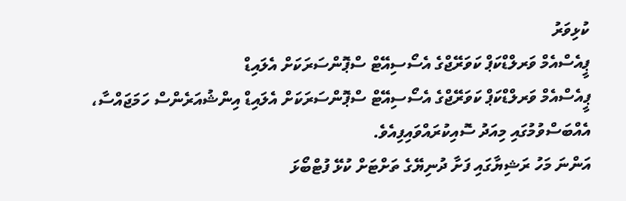ކުޅިވަރު
ޕީއެސްއެމް ވަރލްޑްކަޕް ކަވަރޭޖްގެ އެސޯސިއޭޓް ސްޕޮންސަރަކަށް އެލައިޑް
ޕީއެސްއެމް ވަރލްޑްކަޕް ކަވަރޭޖްގެ އެސޯސިއޭޓް ސްޕޮންސަރަކަށް އެލައިޑް އިންޝުއަރެންސް ހަމަޖައްސާ، އެއްބަސްވުމުގައި މިއަދު ސޮއިކުރައްވައިފިއެވެ.
އަންނަ މަހު ރަޝިޔާގައި ފަށާ ދުނިޔޭގެ ތަށްޓަށް ކުޅޭ ފުޓްބޯޅަ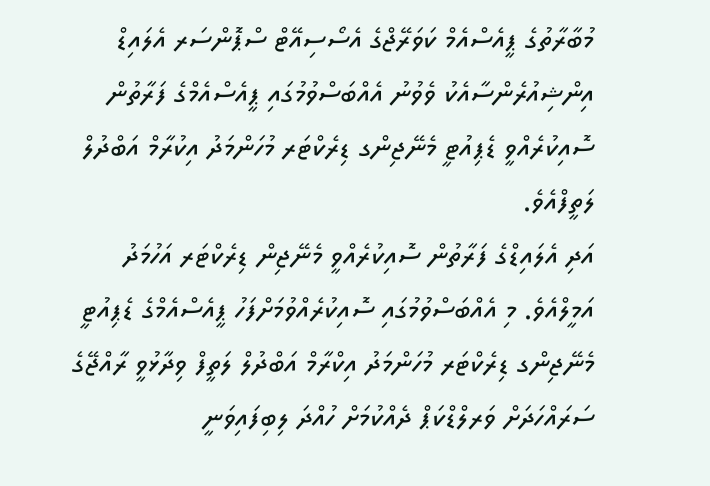މުބާރާތުގެ ޕީއެސްއެމް ކަވަރޭޖްގެ އެސޯސިއޭޓް ސްޕޮންސަރ އެލައިޑް އިންޝިއުރެންސާއެކު ވެވުނު އެއްބަސްވުމުގައި ޕީއެސްއެމްގެ ފަރާތުން ސޮއިކުރެއްވީ ޑެޕިއުޓީ މެނޭޖިންގ ޑިރެކްޓަރ މުހަންމަދު އިކުރާމް އަބްދުލް ލަތީފްއެވެ.
އަދި އެލައިޑްގެ ފަރާތުން ސޮއިކުރެއްވީ މެނޭޖިން ޑިރެކްޓަރ އަހުމަދު އަމީލްއެވެ. މި އެއްބަސްވުމުގައި ސޮއިކުރެއްވުމަށްފަހު ޕީއެސްއެމްގެ ޑެޕިއުޓީ މެނޭޖިންގ ޑިރެކްޓަރ މުހަންމަދު އިކްރާމް އަބްދުލް ލަތީފް ވިދާޅުވީ ރާއްޖޭގެ ސަރައްހަދަށް ވަރލްޑްކަޕް ދެއްކުމަށް ހުއްދަ ލިބިފައިވަނީ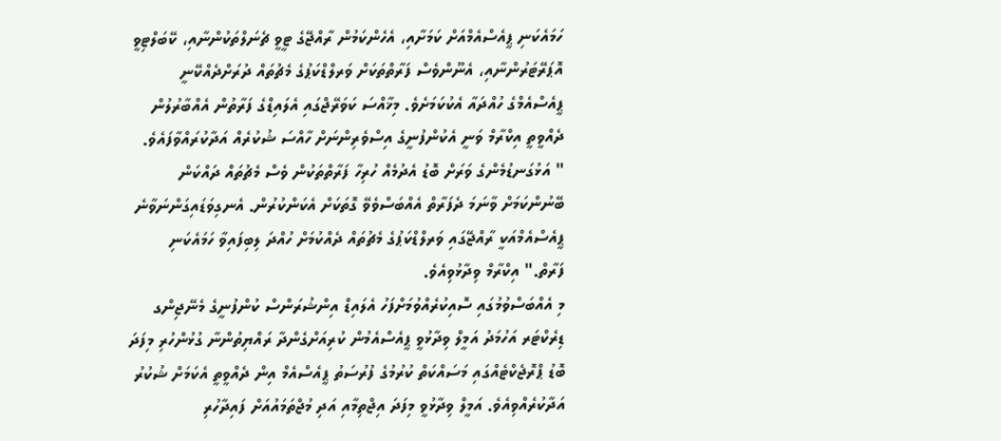ހަމައެކަނި ޕީއެސްއެމްއަށް ކަމަށާއި، އެހެންކަމުން ރާއްޖޭގެ ޓީވީ ޗެނަލްތަކުންނާއި، ކޭބަލްޓިވީ އޮޕަރޭޓަރުންނާއި، އެނޫންވެސް ފަރާތްތަކަށް ވަރލްޑްކަޕުގެ މެޗުތައް ދުރަށްދެއްކޭނީ ޕީއެސްއެމްގެ ހުއްދައާ އެކުކަމަށެވެ. މިޚާއްސަ ކަވަރޭޖްގައި އެލައިޑްގެ ފަރާތުން އެއްބާރުލުން ދެއްވީތީ އިކްރާމް ވަނީ އެކުންފުނީގެ އިސްވެރިންނަށް ހާއްސަ ޝުކުރެއް އަދާކުރައްވާފައެވެ.
" އަޅުގަނޑުމެންގެ ވަރަށް ބޮޑު އެދުމެއް ހުރިހާ ފަރާތްތަކުން ވެސް މެޗުތައް ދައްކަން ބޭނުންކަމަށް ވާނަމަ ދެފަރާތް އެއްބަސްވެވޭ ގޮތަކަށް އެކަންކުރުން. އެނގިވަޑައިގަންނަވާނެ ޕީއެސްއެމްއަކީ ރާއްޖޭގައި ވަރލްޑްކަޕުގެ މެޗުތައް ދެއްކުމަށް ހުއްދަ ލިބިފައިވާ ހަމައެކަނި ފަރާތް." އިކްރާމް ވިދާޅުވިއެވެ.
މި އެއްބަސްވުމުގައި ސޮއިކުރެއްވުމަށްފަހު އެލައިޑް އިންޝުރަންސް ކުންފުނީގެ މެނޭޖިންގ ޑިރެކްޓަރ އަހުމަދު އަމީލް ވިދާޅުވީ ޕީއެސްއެމުން ކުރިއަށްގެންދާ ރައްޔިތުންނާ ގުޅުންހުރި މިފަދަ ބޮޑު ޕްރޮޖެކްޓެއްގައި މަސައްކަތް ކުރުމުގެ ފުރުސަތު ޕީއެސްއެމް އިން ދެއްވީތީ އެކަމަށް ޝުކުރު އަދާކުރެއްވިއެވެ. އަމީލް ވިދާޅުވީ މިފަދަ އިޖްތިމާއި އަދި މުޖްތަމައުއަށް ފައިދާހުރި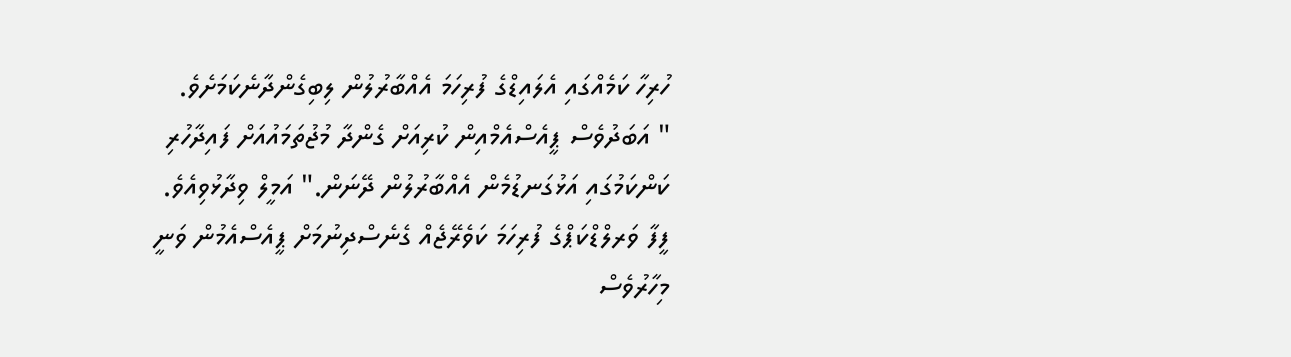ހުރިހާ ކަމެއްގައި އެލައިޑްގެ ފުރިހަމަ އެއްބާރުލުން ލިބިގެންދާނެކަމަށެވެ.
" އަބަދުވެސް ޕީއެސްއެމްއިން ކުރިއަށް ގެންދާ މުޖުތަމައުއަށް ފައިދާހުރި ކަންކަމުގައި އަޅުގަނޑުމެން އެއްބާރުލުން ދޭނަން." އަމީލް ވިދާޅުވިއެވެ.
ފީފާ ވަރލްޑްކަޕްގެ ފުރިހަމަ ކަވެރޭޖެއް ގެނެސްދިނުމަށް ޕީއެސްއެމުން ވަނީ މިހާރުވެސް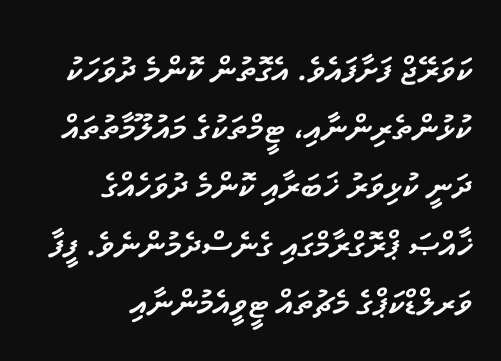ކަވަރޭޖް ފަށާފައެވެ. އެގޮތުން ކޮންމެ ދުވަހަކު ކުޅުންތެރިންނާއި، ޓީމްތަކުގެ މައުލޫމާތުތައް ދަނީ ކުޅިވަރު ޚަބަރާއި ކޮންމެ ދުވަހެއްގެ ޚާއްޞަ ޕްރޮގްރާމްގައި ގެނެސްދެމުންނެވެ. ފީފާ ވަރލްޑްކަޕްގެ މެޗުތައް ޓީވީއެމުންނާއި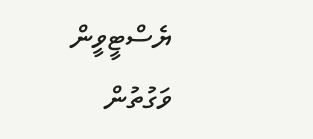ޔެސްޓީވީން ވަގުތުން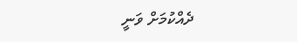ދެއްކުމަށް ވަނީ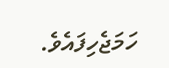ހަމަޖެހިފައެވެ.